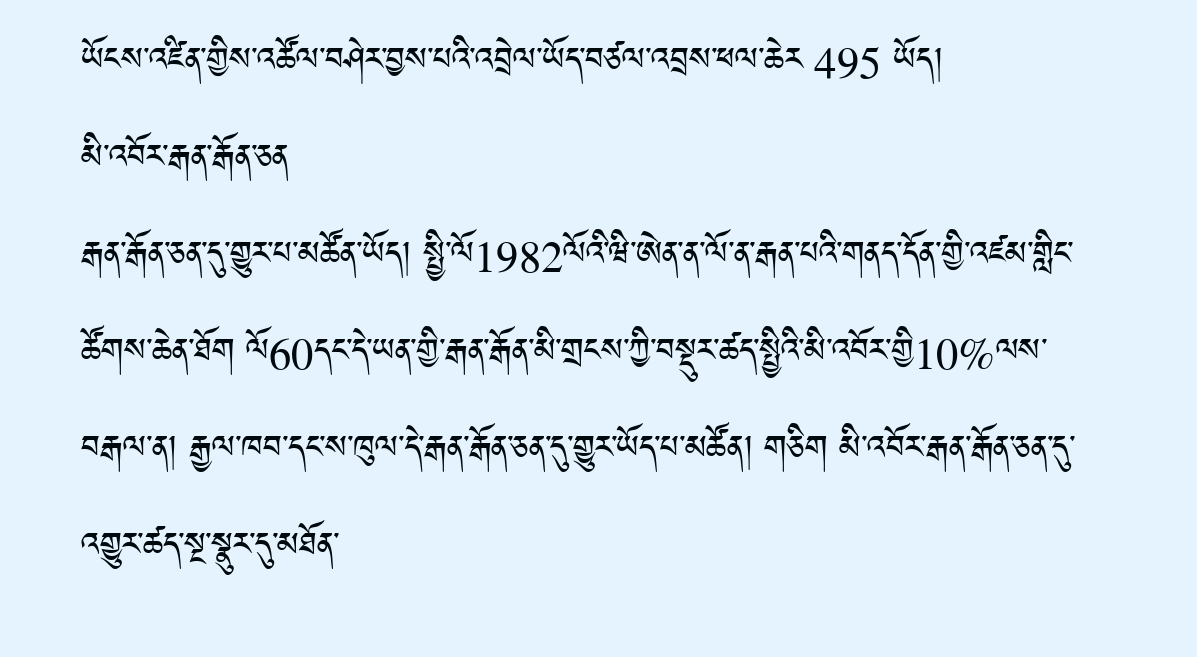ཡོངས་འཛིན་གྱིས་འཚོལ་བཤེར་བྱས་པའི་འབྲེལ་ཡོད་བཙལ་འབྲས་ཕལ་ཆེར 495 ཡོད།
མི་འབོར་རྒན་རྒོན་ཅན
རྒན་རྒོན་ཅན་དུ་གྱུར་པ་མཚོན་ཡོད། སྤྱི་ལོ1982ལོའི་ཝི་ཨེན་ན་ལོ་ན་རྒན་པའི་གནད་དོན་གྱི་འཛམ་གླིང་ཚོགས་ཆེན་ཐོག ལོ60དང་དེ་ཡན་གྱི་རྒན་རྒོན་མི་གྲངས་ཀྱི་བསྡུར་ཚད་སྤྱིའི་མི་འབོར་གྱི10%ལས་བརྒལ་ན། རྒྱལ་ཁབ་དང་ས་ཁུལ་དེ་རྒན་རྒོན་ཅན་དུ་གྱུར་ཡོད་པ་མཚོན། གཅིག མི་འབོར་རྒན་རྒོན་ཅན་དུ་འགྱུར་ཚད་སྔ་སྣུར་དུ་མཐོན་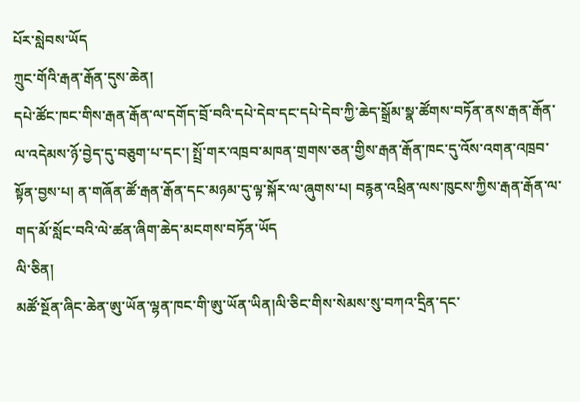པོར་སླེབས་ཡོད
ཀྲུང་གོའི་རྒན་རྒོན་དུས་ཆེན།
དཔེ་ཚོང་ཁང་གིས་རྒན་རྒོན་ལ་དགོད་བྲོ་བའི་དཔེ་དེབ་དང་དཔེ་དེབ་ཀྱི་ཆེད་སྒྲོམ་སྣ་ཚོགས་བཏོན་ནས་རྒན་རྒོན་ལ་འདེམས་ཉོ་བྱེད་དུ་བཅུག་པ་དང་། སྤྲོ་གར་འཁྲབ་མཁན་གྲགས་ཅན་གྱིས་རྒན་རྒོན་ཁང་དུ་འོས་འགན་འཁྲབ་སྟོན་བྱས་པ། ན་གཞོན་ཚོ་རྒན་རྒོན་དང་མཉམ་དུ་ལྟ་སྐོར་ལ་ཞུགས་པ། བརྙན་འཕྲིན་ལས་ཁུངས་ཀྱིས་རྒན་རྒོན་ལ་གད་མོ་སློང་བའི་ལེ་ཚན་ཞིག་ཆེད་མངགས་བཏོན་ཡོད
ལི་ཅིན།
མཚོ་སྔོན་ཞིང་ཆེན་ཨུ་ཡོན་ལྷན་ཁང་གི་ཨུ་ཡོན་ཡིན།ལི་ཅིང་གིས་སེམས་སུ་བཀའ་དྲིན་དང་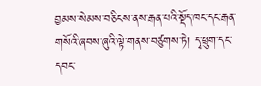བྱམས་སེམས་བཅིངས་ནས་རྒན་པའི་སྡོད་ཁང་དང་རྒན་གསོའི་ཞབས་ཞུའི་ལྟེ་གནས་བཙུགས་ཏེ། དྭ་ཕྲུག་དང་དབང་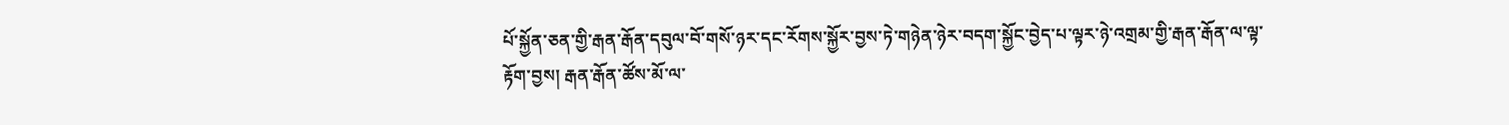པོ་སྐྱོན་ཅན་གྱི་རྒན་རྒོན་དབུལ་བོ་གསོ་ཉར་དང་རོགས་སྐྱོར་བྱས་ཏེ་གཉེན་ཉེར་བདག་སྐྱོང་བྱེད་པ་ལྟར་ཉེ་འགྲམ་གྱི་རྒན་རྒོན་ལ་ལྟ་རྟོག་བྱས། རྒན་རྒོན་ཚོས་མོ་ལ་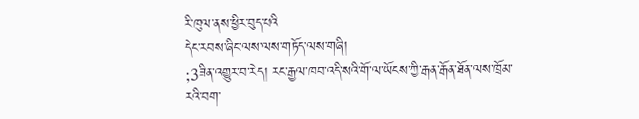རི་ཁུལ་ནས་ཕྱིར་བུད་པའི
དེང་རབས་ཞིང་ལས་ལས་གཏོད་ལས་གཞི།
;3ཟིན་འགྱུར་བ་རེད། རང་རྒྱལ་ཁབ་འདི་སའི་གོ་ལ་ཡོངས་ཀྱི་རྒན་རྒོན་ཐོན་ལས་ཁྲོམ་རའི་བག་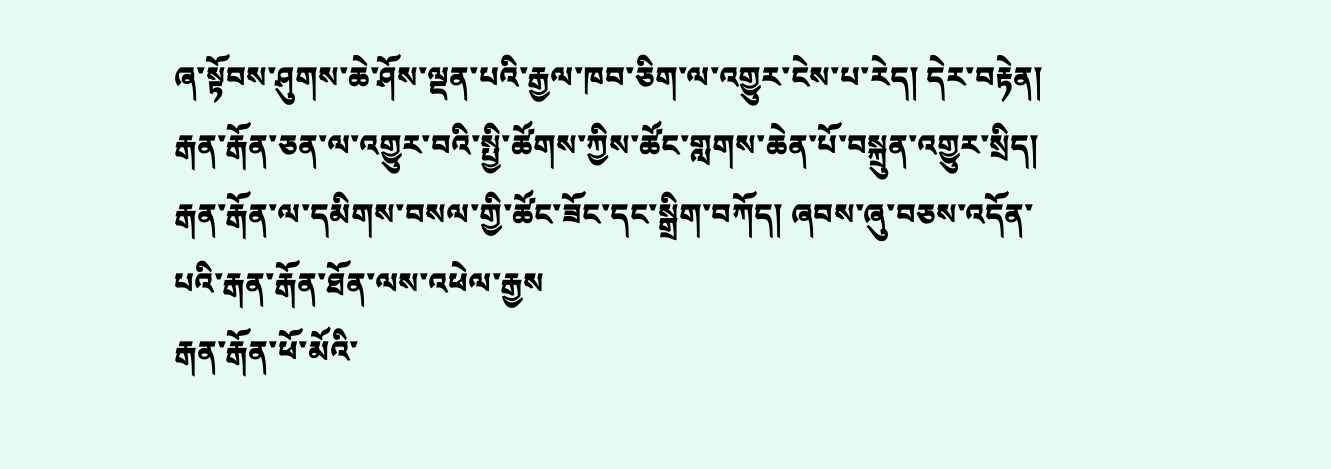ཞ་སྟོབས་ཤུགས་ཆེ་ཤོས་ལྡན་པའི་རྒྱལ་ཁབ་ཅིག་ལ་འགྱུར་ངེས་པ་རེད། དེར་བརྟེན། རྒན་རྒོན་ཅན་ལ་འགྱུར་བའི་སྤྱི་ཚོགས་ཀྱིས་ཚོང་གླགས་ཆེན་པོ་བསྐྲུན་འགྱུར་སྲིད། རྒན་རྒོན་ལ་དམིགས་བསལ་གྱི་ཚོང་ཟོང་དང་སྒྲིག་བཀོད། ཞབས་ཞུ་བཅས་འདོན་པའི་རྒན་རྒོན་ཐོན་ལས་འཕེལ་རྒྱས
རྒན་རྒོན་ཕོ་མོའི་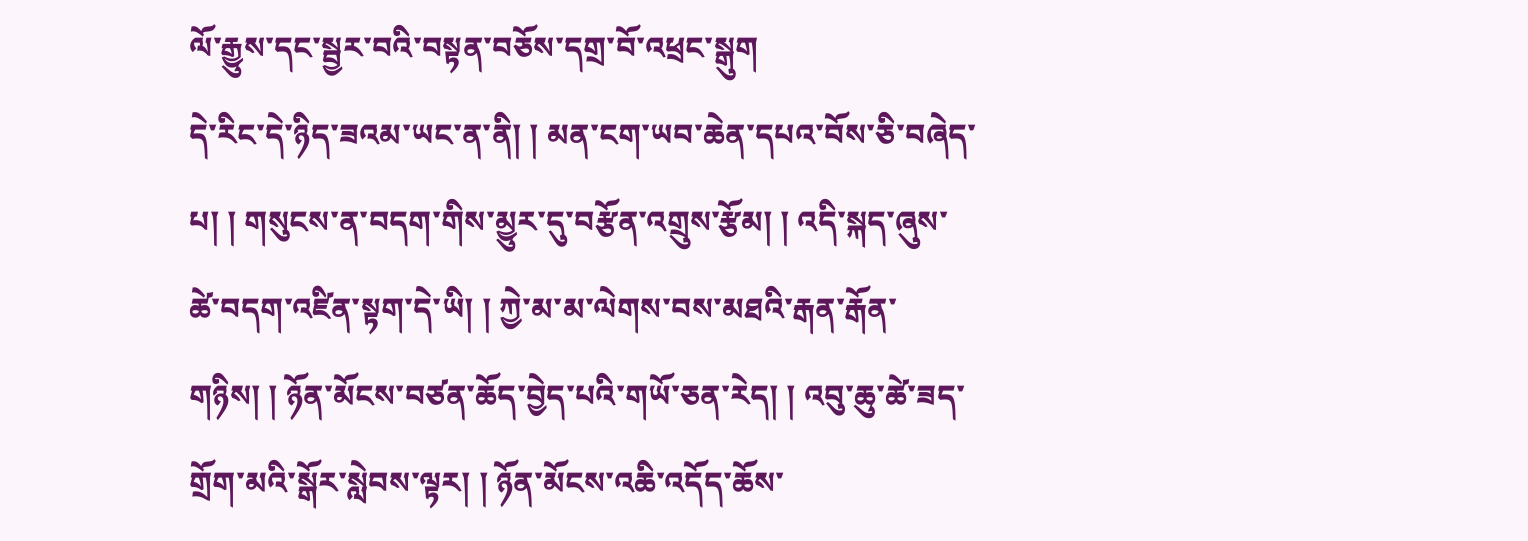ལོ་རྒྱུས་དང་སྦྱར་བའི་བསྟན་བཅོས་དགྲ་བོ་འཕྲང་སྒུག
དེ་རིང་དེ་ཉིད་ཟའམ་ཡང་ན་ནི། ། མན་ངག་ཡབ་ཆེན་དཔའ་བོས་ཅི་བཞེད་པ། ། གསུངས་ན་བདག་གིས་མྱུར་དུ་བརྩོན་འགྲུས་རྩོམ། ། འདི་སྐད་ཞུས་ཚེ་བདག་འཛིན་སྟག་དེ་ཡི། ། ཀྱེ་མ་མ་ལེགས་བས་མཐའི་རྒན་རྒོན་གཉིས། ། ཉོན་མོངས་བཙན་ཆོད་བྱེད་པའི་གཡོ་ཅན་རེད། ། འབུ་ཆུ་ཚེ་ཟད་གྲོག་མའི་སྒོར་སླེབས་ལྟར། ། ཉོན་མོངས་འཆི་འདོད་ཆོས་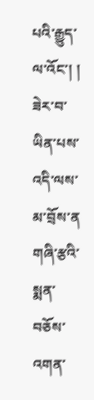པའི་རྒྱུད་ལ་འོང་། ། ཟེར་བ་ཡིན་པས་འདི་ལས་མ་བྲོས་ན
གཞི་རྩའི་སྨན་བཅོས་འགན་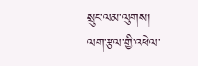སྲུང་ལམ་ལུགས།
ལག་རྩལ་གྱི་འཕེལ་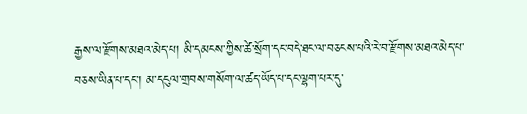རྒྱས་ལ་རྫོགས་མཐའ་མེད་པ། མི་དམངས་ཀྱིས་ཚེ་སྲོག་དང་བདེ་ཐང་ལ་བཅངས་པའི་རེ་བ་རྫོགས་མཐའ་མེད་པ་བཅས་ཡིན་པ་དང་། མ་དངུལ་གྲབས་གསོག་ལ་ཚད་ཡོད་པ་དང་ལྷག་པར་དུ་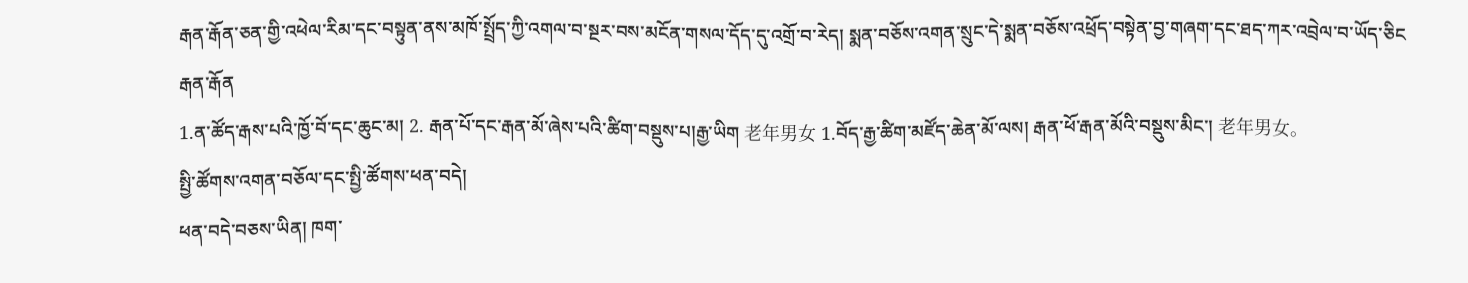རྒན་རྒོན་ཅན་གྱི་འཕེལ་རིམ་དང་བསྟུན་ནས་མཁོ་སྤྲོད་ཀྱི་འགལ་བ་སྔར་བས་མངོན་གསལ་དོད་དུ་འགྲོ་བ་རེད། སྨན་བཅོས་འགན་སྲུང་དེ་སྨན་བཅོས་འཕྲོད་བསྟེན་བྱ་གཞག་དང་ཐད་ཀར་འབྲེལ་བ་ཡོད་ཅིང
རྒན་རྒོན
1.ན་ཚོད་རྒས་པའི་ཁྱོ་བོ་དང་ཆུང་མ། 2. རྒན་པོ་དང་རྒན་མོ་ཞེས་པའི་ཚིག་བསྡུས་པ།རྒྱ་ཡིག 老年男女 1.བོད་རྒྱ་ཚིག་མཛོད་ཆེན་མོ་ལས། རྒན་ཕོ་རྒན་མོའི་བསྡུས་མིང་། 老年男女。
སྤྱི་ཚོགས་འགན་བཅོལ་དང་སྤྱི་ཚོགས་ཕན་བདེ།
ཕན་བདེ་བཅས་ཡིན། ཁག་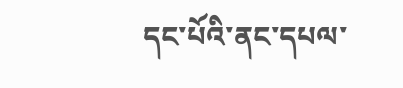དང་པོའི་ནང་དཔལ་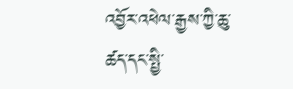འབྱོར་འཕེལ་རྒྱས་ཀྱི་ཆུ་ཚད་དང་སྤྱི་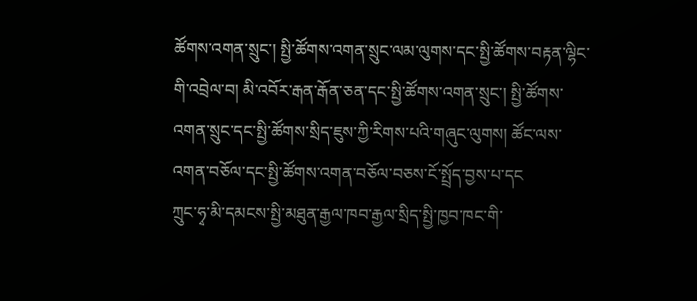ཚོགས་འགན་སྲུང་། སྤྱི་ཚོགས་འགན་སྲུང་ལམ་ལུགས་དང་སྤྱི་ཚོགས་བརྟན་ལྷིང་གི་འབྲེལ་བ། མི་འབོར་རྒན་རྒོན་ཅན་དང་སྤྱི་ཚོགས་འགན་སྲུང་། སྤྱི་ཚོགས་འགན་སྲུང་དང་སྤྱི་ཚོགས་སྲིད་ཇུས་ཀྱི་རིགས་པའི་གཞུང་ལུགས། ཚོང་ལས་འགན་བཅོལ་དང་སྤྱི་ཚོགས་འགན་བཅོལ་བཅས་ངོ་སྤྲོད་བྱས་པ་དང
ཀྲུང་ཧྭ་མི་དམངས་སྤྱི་མཐུན་རྒྱལ་ཁབ་རྒྱལ་སྲིད་སྤྱི་ཁྱབ་ཁང་གི་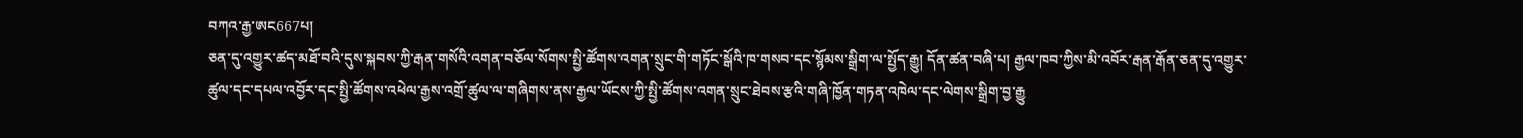བཀའ་རྒྱ་ཨང667པ།
ཅན་དུ་འགྱུར་ཚད་མཐོ་བའི་དུས་སྐབས་ཀྱི་རྒན་གསོའི་འགན་བཅོལ་སོགས་སྤྱི་ཚོགས་འགན་སྲུང་གི་གཏོང་སྒོའི་ཁ་གསབ་དང་སྙོམས་སྒྲིག་ལ་སྤྱོད་རྒྱུ། དོན་ཚན་བཞི་པ། རྒྱལ་ཁབ་ཀྱིས་མི་འབོར་རྒན་རྒོན་ཅན་དུ་འགྱུར་ཚུལ་དང་དཔལ་འབྱོར་དང་སྤྱི་ཚོགས་འཕེལ་རྒྱས་འགྲོ་ཚུལ་ལ་གཞིགས་ནས་རྒྱལ་ཡོངས་ཀྱི་སྤྱི་ཚོགས་འགན་སྲུང་ཐེབས་རྩའི་གཞི་ཁྱོན་གཏན་འཁེལ་དང་ལེགས་སྒྲིག་བྱ་རྒྱུ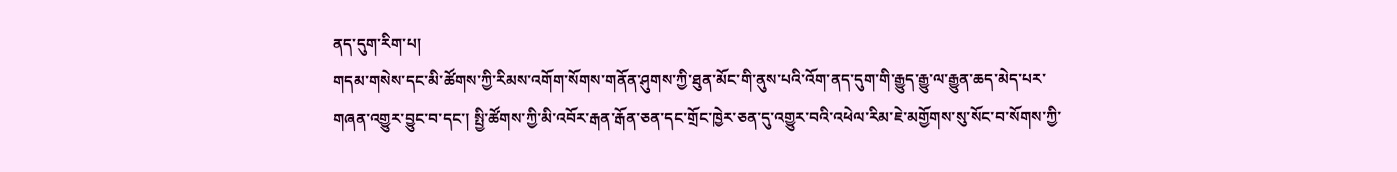ནད་དུག་རིག་པ།
གདམ་གསེས་དང་མི་ཚོགས་ཀྱི་རིམས་འགོག་སོགས་གནོན་ཤུགས་ཀྱི་ཐུན་མོང་གི་ནུས་པའི་འོག་ནད་དུག་གི་རྒྱུད་རྒྱུ་ལ་རྒྱུན་ཆད་མེད་པར་གཞན་འགྱུར་བྱུང་བ་དང་། སྤྱི་ཚོགས་ཀྱི་མི་འབོར་རྒན་རྒོན་ཅན་དང་གྲོང་ཁྱེར་ཅན་དུ་འགྱུར་བའི་འཕེལ་རིམ་ཇེ་མགྱོགས་སུ་སོང་བ་སོགས་ཀྱི་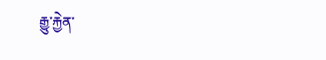རྒྱུ་རྐྱེན་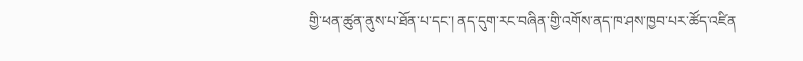གྱི་ཕན་ཚུན་ནུས་པ་ཐོན་པ་དང་། ནད་དུག་རང་བཞིན་གྱི་འགོས་ནད་ཁ་ཤས་ཁྱབ་པར་ཚོད་འཛིན